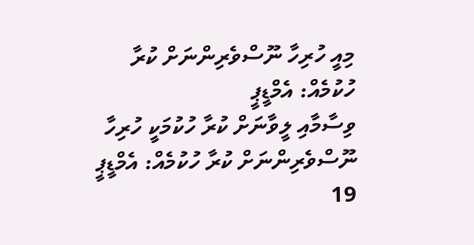މިއީ ހުރިހާ ނޫސްވެރިންނަށް ކުރާ ހުކުމެއް: އެމްޑީޕީ
ވިސާމާއި ލީވާނަށް ކުރާ ހުކުމަކީ ހުރިހާ ނޫސްވެރިންނަށް ކުރާ ހުކުމެއް: އެމްޑީޕީ
19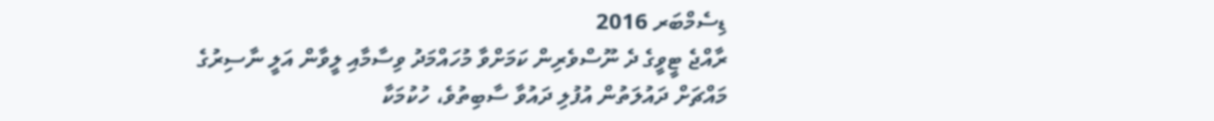ޑިސެމްބަރ 2016
ރާއްޖެ ޓީވީގެ ދެ ނޫސްވެރިން ކަމަށްވާ މުހައްމަދު ވިސާމާއި ލީވާން އަލީ ނާސިރުގެ މައްޗަށް ދައުލަތުން އުފުލި ދައުވާ ސާބިތުވެ، ހުކުމަކާ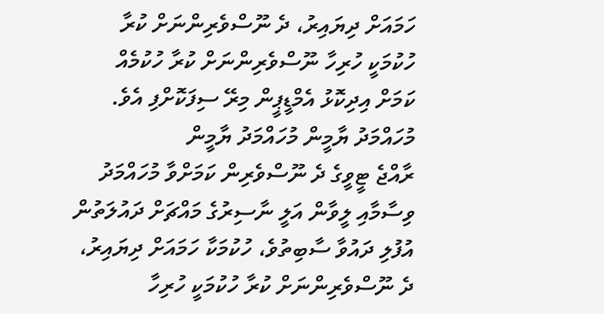ހަމައަށް ދިޔައިރު، ދެ ނޫސްވެރިންނަށް ކުރާ ހުކުމަކީ ހުރިހާ ނޫސްވެރިންނަށް ކުރާ ހުކުމެއް ކަމަށް އިދިކޮޅު އެމްޑީޕީން މިރޭ ސިފަކޮށްފި އެވެ.
މުހައްމަދު ޔާމީން މުހައްމަދު ޔާމީން
ރާއްޖެ ޓީވީގެ ދެ ނޫސްވެރިން ކަމަށްވާ މުހައްމަދު ވިސާމާއި ލީވާން އަލީ ނާސިރުގެ މައްޗަށް ދައުލަތުން އުފުލި ދައުވާ ސާބިތުވެ، ހުކުމަކާ ހަމައަށް ދިޔައިރު، ދެ ނޫސްވެރިންނަށް ކުރާ ހުކުމަކީ ހުރިހާ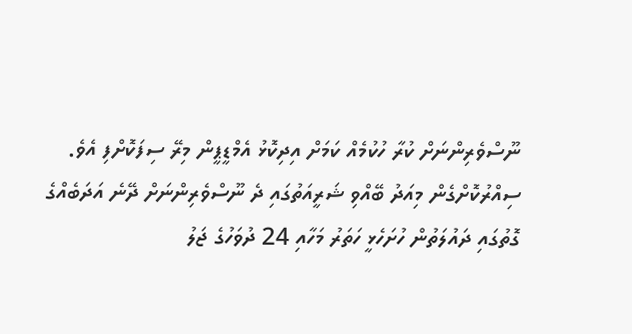ނޫސްވެރިންނަށް ކުރާ ހުކުމެއް ކަމަށް އިދިކޮޅު އެމްޑީޕީން މިރޭ ސިފަކޮށްފި އެވެ.
ސިއްރުކޮށްގެން މިއަދު ބޭއްވި ޝަރީއަތުގައި ދެ ނޫސްވެރިންނަށް ދޭނެ އަދަބެއްގެ ގޮތުގައި ދައުލަތުން ހުށަހެޅީ ހަތަރު މަހާއި 24 ދުވަހުގެ ޖަލު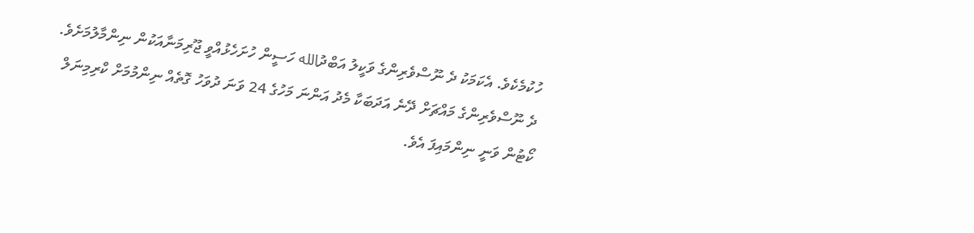ހުކުމެކެވެ. އެކަމަކު ދެ ނޫސްވެރިންގެ ވަކީލު އަބްދުالله ހަސީން ހުށަހެޅުއްވީ ޖޫރިމަނާއަކުން ނިންމާލުމަށެވެ. ދެ ނޫސްވެރިންގެ މައްޗަށް ދޭނެ އަދަބަކާ މެދު އަންނަ މަހުގެ 24 ވަނަ ދުވަހު ގޮތެއް ނިންމުމަށް ކްރިމިނަލް ކޯޓުން ވަނީ ނިންމައިފަ އެވެ.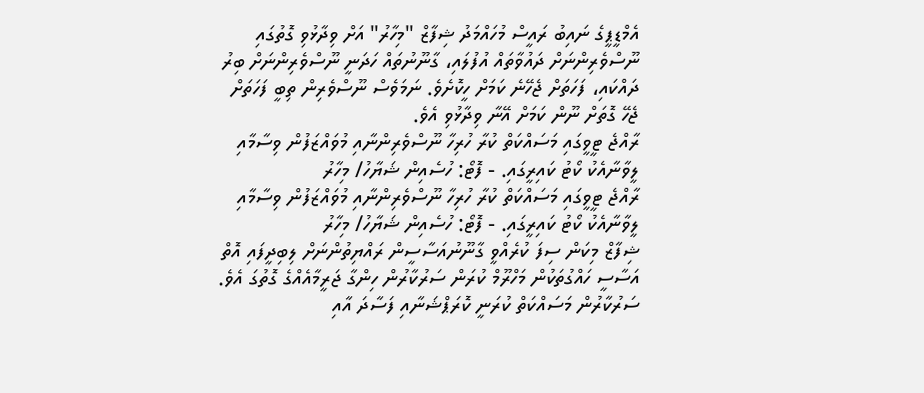އެމްޑީޕީގެ ނައިބު ރައީސް މުހައްމަދު ޝިފާޒް "މިހާރު" އަށް ވިދާޅުވި ގޮތުގައި ނޫސްވެރިންނަށް ދައުވާތައް އުފުލައި، ގާނޫނުތައް ހަދަނީ ނޫސްވެރިންނަށް ބިރު ދައްކައި، ފަހަތަށް ޖެހޭނެ ކަމަށް ހީކޮށެވެ. ނަމަވެސް ނޫސްވެރިން ތިބީ ފަހަތަށް ޖެހޭ ގޮތަށް ނޫން ކަމަށް އޭނާ ވިދާޅުވި އެވެ.
ރާއްޖެ ޓީވީގައި މަސައްކަތް ކުރާ ހުރިހާ ނޫސްވެރިންނާއި މުވައްޒަފުން ވިސާމާއި ލީވާނާއެކު ކޯޓު ކައިރީގައި. - ފޮޓޯ: ހުސެއިން ޝަޔާހު/ މިހާރު
ރާއްޖެ ޓީވީގައި މަސައްކަތް ކުރާ ހުރިހާ ނޫސްވެރިންނާއި މުވައްޒަފުން ވިސާމާއި ލީވާނާއެކު ކޯޓު ކައިރީގައި. - ފޮޓޯ: ހުސެއިން ޝަޔާހު/ މިހާރު
ޝިފާޒް މިކަން ސިފަ ކުރެއްވީ ގާނޫނުއަސާސީން ރައްޔިތުންނަށް ލިބިދީފައި އޮތް އަސާސީ ހައްގުތަކުން މަހްރޫމް ކުރަން ސަރުކާރުން ހިންގާ ޖަރީމާއެއްގެ ގޮތުގަ އެވެ. ސަރުކާރުން މަސައްކަތް ކުރަނީ ކޮރަޕްޝަނާއި ފަސާދަ އާއި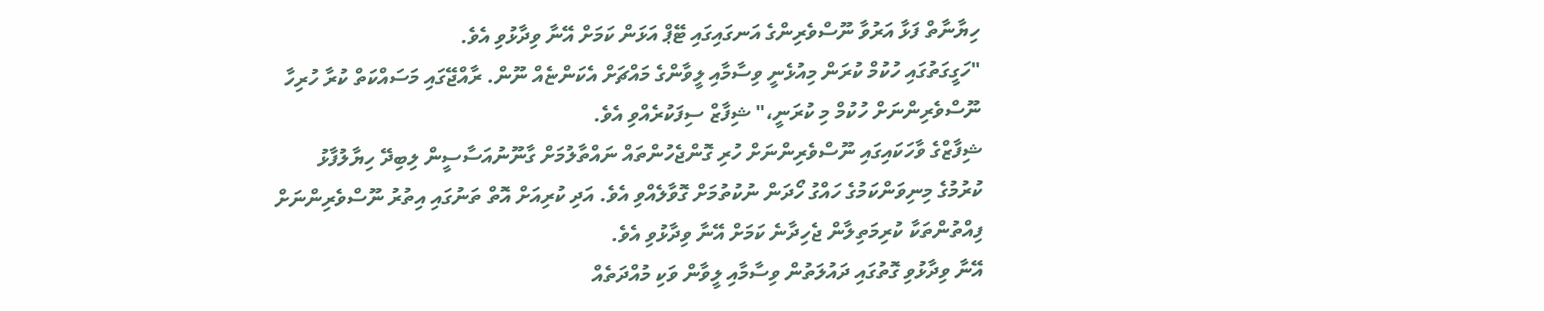ހިޔާނާތް ފަޅާ އަރުވާ ނޫސްވެރިންގެ އަނގައިގައި ޓޭޕް އަޅަން ކަމަށް އޭނާ ވިދާޅުވި އެވެ.
"ހަގީގަތުގައި ހުކުމް ކުރަން މިއުޅެނީ ވިސާމާއި ލީވާންގެ މައްޗަށް އެކަންޏެއް ނޫން. ރާއްޖޭގައި މަސައްކަތް ކުރާ ހުރިހާ ނޫސްވެރިންނަށް ހުކުމް މި ކުރަނީ،" ޝިފާޒް ސިފަކުރެއްވި އެވެ.
ޝިފާޒްގެ ވާހަކައިގައި ނޫސްވެރިންނަށް ހުރި ގޮންޖެހުންތައް ނައްތާލުމަށް ގާނޫނުއަސާސީން ލިބިދޭ ހިޔާލުފާޅު ކުރުމުގެ މިނިވަންކަމުގެ ހައްގު ހޯދަން ނުކުތުމަށް ގޮވާލެއްވި އެވެ. އަދި ކުރިއަށް އޮތް ތަނުގައި އިތުރު ނޫސްވެރިންނަށް ފިއްތުންތަކާ ކުރިމަތިލާން ޖެހިދާނެ ކަމަށް އޭނާ ވިދާޅުވި އެވެ.
އޭނާ ވިދާޅުވި ގޮތުގައި ދައުލަތުން ވިސާމާއި ލީވާން ވަކި މުއްދަތެއް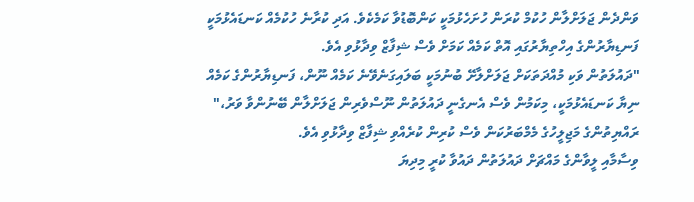ވަންދެން ޖަލަށްލާން ހުކުމް ކުރަން ހުށަހެޅުމަކީ ކަންބޮޑުވާ ކަމެކެވެ. އަދި ކުރާނެ ހުކުމެއް ކަނޑައެޅުމަކީ ފަނޑިޔާރުންގެ އިހްތިޔާރުގައި އޮތް ކަމެއް ކަމަށް ވެސް ޝިފާޒް ވިދާޅުވި އެވެ.
"ދައުލަތުން ވަކި މުއްދަތަކަށް ޖަލަށްލާށޭ ބުނުމަކީ ބަލައިގަނެވޭނެ ކަމެއް ނޫން، ފަނޑިޔާރުންގެ ކަމެއް ނިޔާ ކަނޑައެޅުމަކީ، މިކަމުން ވެސް އެނގެނީ ދައުލަތުން ނޫސްވެރިން ޖަލަށްލާން ބޭނުންވާ ވަރު،" ރައްޔިތުންގެ މަޖިލީހުގެ މެމްބަރުކަން ވެސް ކުރިން ކުރެއްވި ޝިފާޒް ވިދާޅުވި އެވެ.
ވިސާމާއި ލީވާންގެ މައްޗަށް ދައުލަތުން ދައުވާ ކުރީ މިދިޔަ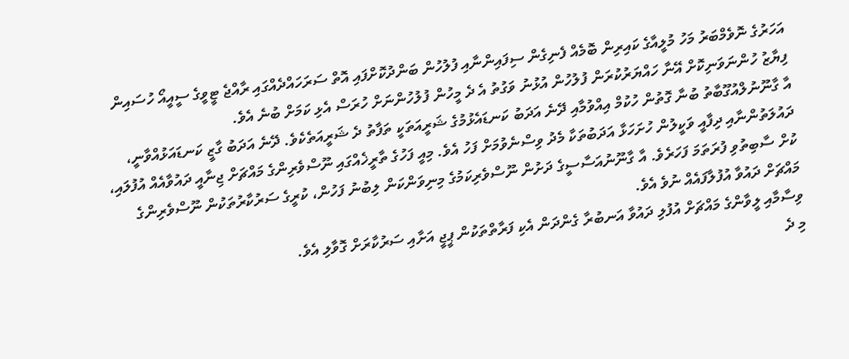އަހަރުގެ ނޮވެމްބަރު މަހު މުލީއާގެ ކައިރިން ބޮމެއް ފެނިގެން ސިފައިންނާއި ފުލުހުން ބަންދުކޮށްފައި އޮތް ސަރަހައްދެއްގައި ރާއްޖެ ޓީވީގެ ސީއީއޯ ހުސައިން ފިޔާޒު ހުންނަވަނިކޮށް އޭނާ ހައްޔަރުކުރަން ފުލުހުން އުޅުނު ވަގުތު އެ ދެ މީހުން ފުލުހުންނަށް ހުރަސް އެޅި ކަމަށް ބުނެ އެވެ.
އާ ގާނޫނުލްއުގޫބާތު ބުނާ ގޮތުން ހުކުމް އިއްވުމާއި ދޭނެ އަދަބު ކަނޑައެޅުމުގެ ޝަރީއަތަކީ ތަފާތު ދެ ޝަރީއަތެކެވެ. ދޭނެ އަދަބު ގާޒީ ކަނޑައަޅުއްވާނީ، ދައުލަތުންނާއި ދިފާއީ ވަކީލުން ހުށަހަޅާ އަދަބުތަކާ މެދު ވިސްނެވުމަށް ފަހު އެވެ. މިއީ ފަހުގެ ތާރީޚެއްގައި ނޫސްވެރިންގެ މައްޗަށް ޖިނާއީ ދައުވާއެއް އުފުލައި، ކުށް ސާބިތުވި ފުރަތަމަ ފަހަރެވެ. އާ ގާނޫނުއަސާސީގެ ދަށުން ނޫސްވެރިކަމުގެ މިނިވަންކަން ލިބުނު ފަހުން، ކުރީގެ ސަރުކާރުތަކުން ނޫސްވެރިންގެ މައްޗަށް ދައުވާ އުފުލާފައެއް ނުވެ އެވެ.
ވިސާމާއި ލީވާންގެ މައްޗަށް އުފުލި ދައުވާ އަނބުރާ ގެންދަން އެކި ފަރާތްތަކުން ޕީޖީ އަށާއި ސަރުކާރަށް ގޮވާލި އެވެ.
މި ދެ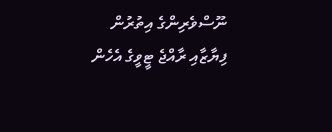ނޫސްވެރިންގެ އިތުރުން ފިޔާޒާއި ރާއްޖެ ޓީވީގެ އެހެން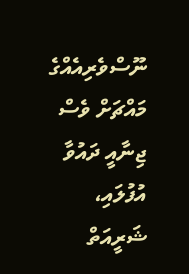ނޫސްވެރިއެއްގެ މައްޗަށް ވެސް ޖިނާއީ ދައުވާ އުފުލައި، ޝަރީއަތް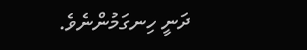ދަނީ ހިނގަމުންނެވެ.